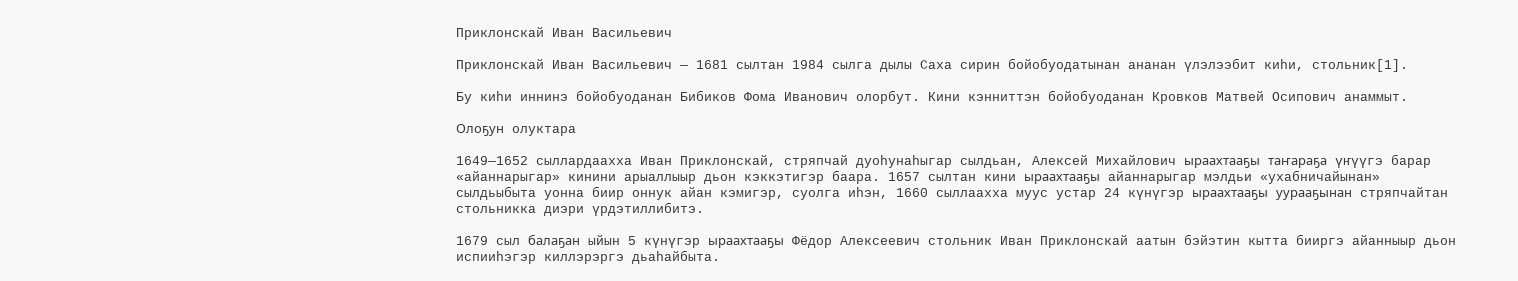Приклонскай Иван Васильевич

Приклонскай Иван Васильевич — 1681 сылтан 1984 сылга дылы Саха сирин бойобуодатынан ананан үлэлээбит киһи, стольник[1].

Бу киһи иннинэ бойобуоданан Бибиков Фома Иванович олорбут. Кини кэнниттэн бойобуоданан Кровков Матвей Осипович анаммыт.

Олоҕун олуктара

1649—1652 сыллардаахха Иван Приклонскай, стряпчай дуоһунаһыгар сылдьан, Алексей Михайлович ыраахтааҕы таҥараҕа үҥүүгэ барар «айаннарыгар» кинини арыаллыыр дьон кэккэтигэр баара. 1657 сылтан кини ыраахтааҕы айаннарыгар мэлдьи «ухабничайынан» сылдьыбыта уонна биир оннук айан кэмигэр, суолга иһэн, 1660 сыллаахха муус устар 24 күнүгэр ыраахтааҕы уурааҕынан стряпчайтан стольникка диэри үрдэтиллибитэ.

1679 сыл балаҕан ыйын 5 күнүгэр ыраахтааҕы Фёдор Алексеевич стольник Иван Приклонскай аатын бэйэтин кытта бииргэ айанныыр дьон испииһэгэр киллэрэргэ дьаһайбыта.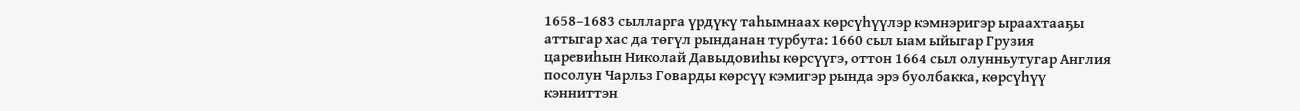1658–1683 сылларга үрдүкү таһымнаах көрсүһүүлэр кэмнэригэр ыраахтааҕы аттыгар хас да төгүл рынданан турбута: 1660 сыл ыам ыйыгар Грузия царевиһын Николай Давыдовиһы көрсүүгэ, оттон 1664 сыл олунньутугар Англия посолун Чарльз Говарды көрсүү кэмигэр рында эрэ буолбакка, көрсүһүү кэнниттэн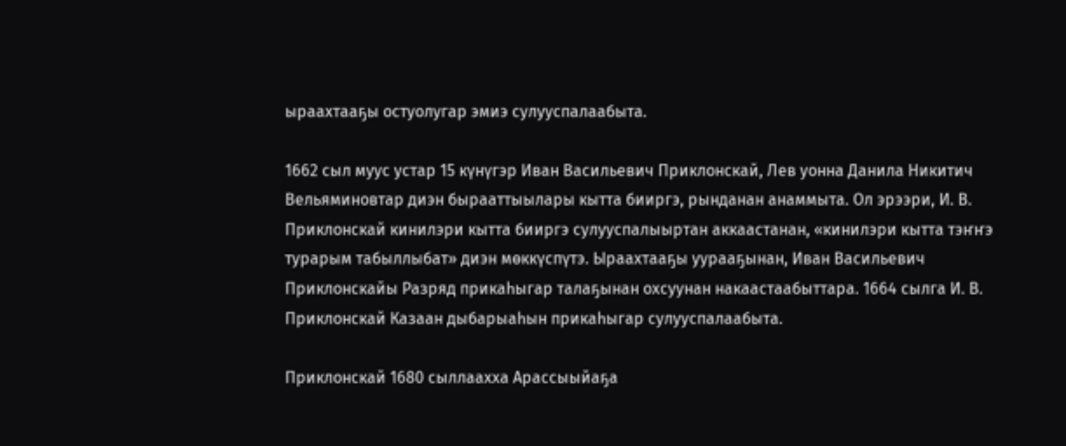ыраахтааҕы остуолугар эмиэ сулууспалаабыта.

1662 сыл муус устар 15 күнүгэр Иван Васильевич Приклонскай, Лев уонна Данила Никитич Вельяминовтар диэн бырааттыылары кытта бииргэ, рынданан анаммыта. Ол эрээри, И. В. Приклонскай кинилэри кытта бииргэ сулууспалыыртан аккаастанан, «кинилэри кытта тэҥҥэ турарым табыллыбат» диэн мөккүспүтэ. Ыраахтааҕы уурааҕынан, Иван Васильевич Приклонскайы Разряд прикаһыгар талаҕынан охсуунан накаастаабыттара. 1664 сылга И. В. Приклонскай Казаан дыбарыаһын прикаһыгар сулууспалаабыта.

Приклонскай 1680 сыллаахха Арассыыйаҕа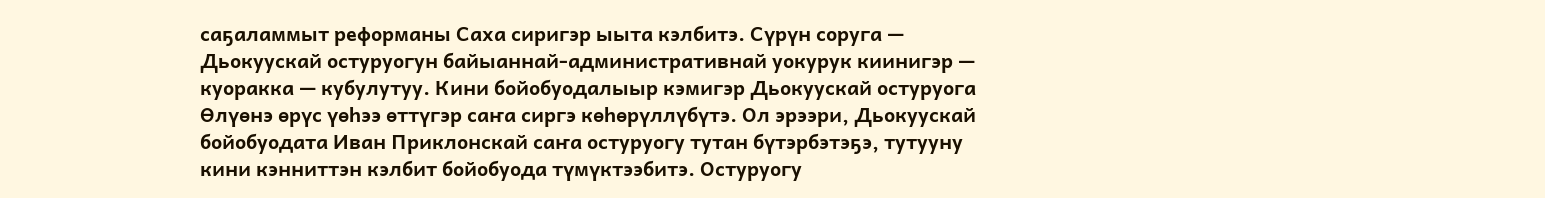саҕаламмыт реформаны Саха сиригэр ыыта кэлбитэ. Сүрүн соруга — Дьокуускай остуруогун байыаннай-административнай уокурук киинигэр — куоракка — кубулутуу. Кини бойобуодалыыр кэмигэр Дьокуускай остуруога Өлүөнэ өрүс үөһээ өттүгэр саҥа сиргэ көһөрүллүбүтэ. Ол эрээри, Дьокуускай бойобуодата Иван Приклонскай саҥа остуруогу тутан бүтэрбэтэҕэ, тутууну кини кэнниттэн кэлбит бойобуода түмүктээбитэ. Остуруогу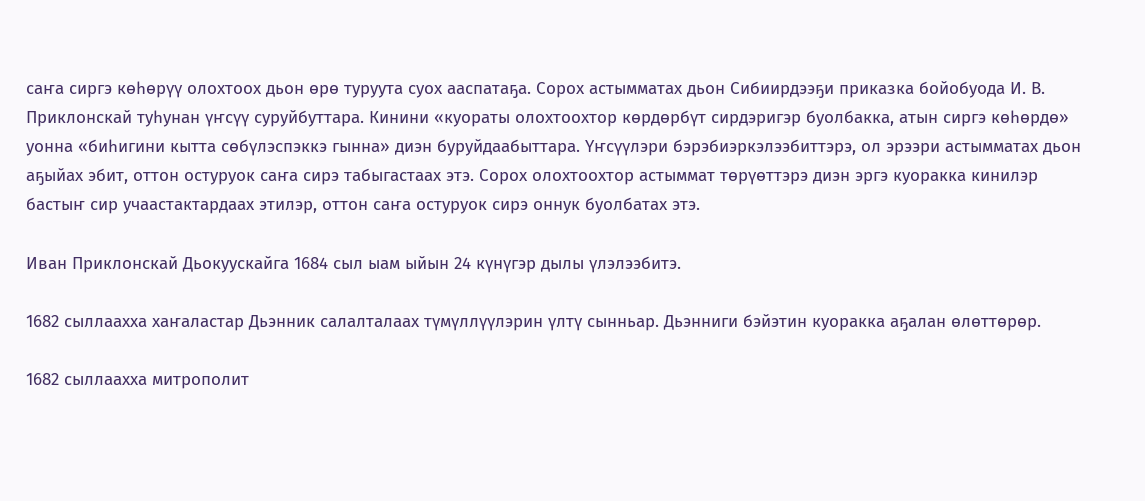саҥа сиргэ көһөрүү олохтоох дьон өрө туруута суох ааспатаҕа. Сорох астымматах дьон Сибиирдээҕи приказка бойобуода И. В. Приклонскай туһунан үҥсүү суруйбуттара. Кинини «куораты олохтоохтор көрдөрбүт сирдэригэр буолбакка, атын сиргэ көһөрдө» уонна «биһигини кытта сөбүлэспэккэ гынна» диэн буруйдаабыттара. Үҥсүүлэри бэрэбиэркэлээбиттэрэ, ол эрээри астымматах дьон аҕыйах эбит, оттон остуруок саҥа сирэ табыгастаах этэ. Сорох олохтоохтор астыммат төрүөттэрэ диэн эргэ куоракка кинилэр бастыҥ сир учаастактардаах этилэр, оттон саҥа остуруок сирэ оннук буолбатах этэ.

Иван Приклонскай Дьокуускайга 1684 сыл ыам ыйын 24 күнүгэр дылы үлэлээбитэ.

1682 сыллаахха хаҥаластар Дьэнник салалталаах түмүллүүлэрин үлтү сынньар. Дьэнниги бэйэтин куоракка аҕалан өлөттөрөр.

1682 сыллаахха митрополит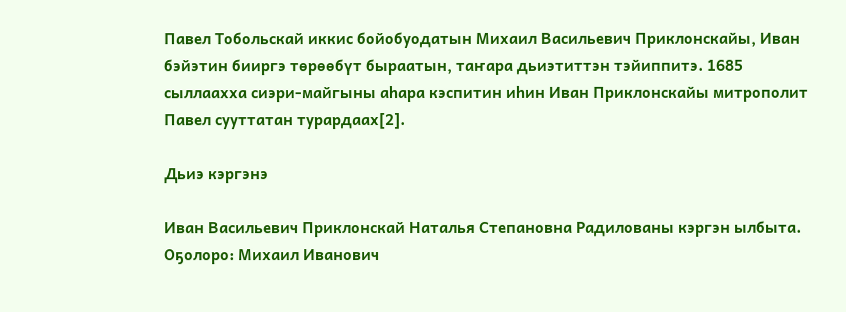Павел Тобольскай иккис бойобуодатын Михаил Васильевич Приклонскайы, Иван бэйэтин бииргэ төрөөбүт быраатын, таҥара дьиэтиттэн тэйиппитэ. 1685 сыллаахха сиэри-майгыны аһара кэспитин иһин Иван Приклонскайы митрополит Павел сууттатан турардаах[2].

Дьиэ кэргэнэ

Иван Васильевич Приклонскай Наталья Степановна Радилованы кэргэн ылбыта. Оҕолоро: Михаил Иванович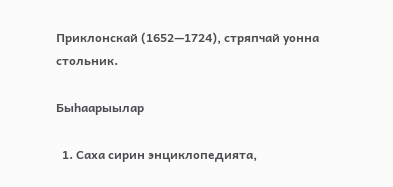Приклонскай (1652—1724), стряпчай уонна стольник.

Быһаарыылар

  1. Саха сирин энциклопедията,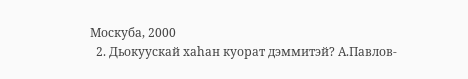Москуба, 2000
  2. Дьокуускай хаһан куорат дэммитэй? А.Павлов-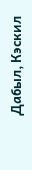Дабыл, Кэскил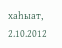хаһыат, 2.10.2012